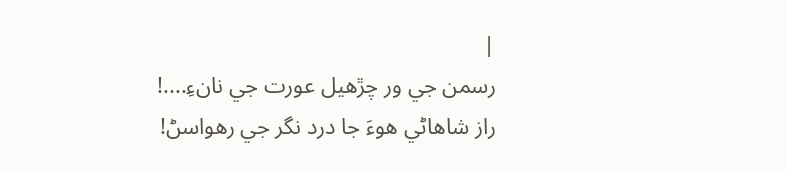|
رسمن جي ور چڙهيل عورت جي نانءِ....! راز شاهاڻي هوءَ جا درد نگر جي رهواسڻ!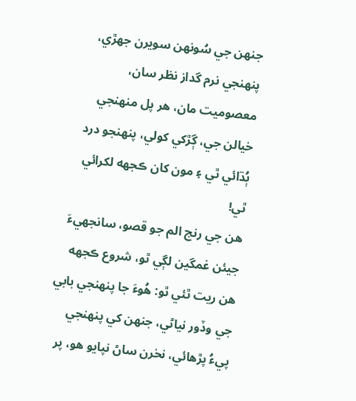جنهن جي سُونهن سويرن جهڙي، پنهنجي نرم گداز نظر سان، معصوميت مان، هر پل منهنجي خيالن جي، ڳڙکي کولي، پنهنجو درد ٻُڌائي ٿي ۽ مون کان ڪجهه لکرائي ٿي!
هن جي رنج الم جو قصو، سانجهيءَ جيئن غمگين لڳي ٿو، شروع ڪجهه هن ريت ٿئي ٿو: هُوءَ جا پنهنجي بابي جي وڏور نياڻي، جنهن کي پنهنجي پيءُ پڙهائي، نخرن ساڻ نپايو هو، پر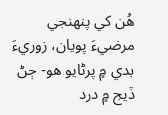هُن کي پنهنجي مرضيءَ پويان، زوريءَ بدي ۾ پرڻايو هو- ڄڻ ڏيج ۾ درد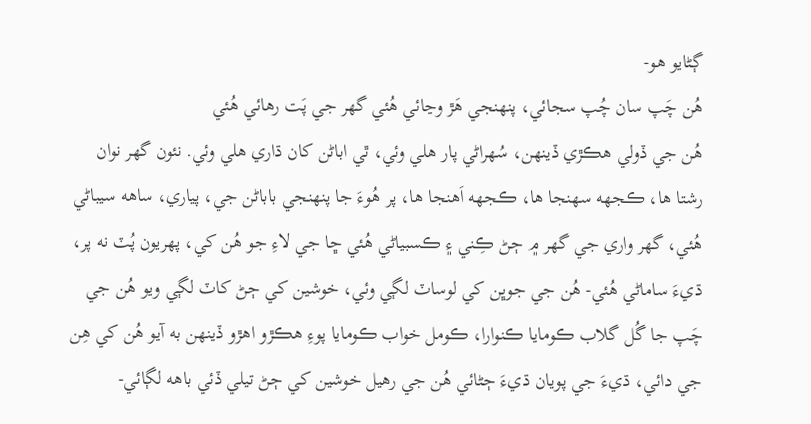ڳڻايو هو-
هُن چَپ سان چُپ سجائي، پنهنجي هَڙ وڃائي هُئي گهر جي پَت رهائي هُئي
هُن جي ڏولي هڪڙي ڏينهن، سُهراڻي پار هلي وئي، ٿي اباڻن کان ڌاري هلي وئي. نئون گهر نوان رشتا ها، ڪجهه سهنجا ها، ڪجهه اَهنجا ها، پر هُوءَ جا پنهنجي باباڻن جي، پياري، ساهه سيباڻي هُئي، گهر واري جي گهر ۾ ڄڻ ڪِني ۽ ڪسبياڻي هُئي ڇا جي لاءِ جو هُن کي، پهريون پُٽ نه پر، ڌيءَ ساماڻي هُئي- هُن جي جوڀن کي لوساٽ لڳي وئي، خوشين کي ڄڻ کاٽ لڳي ويو هُن جي چَپ جا گُل گلاب ڪومايا ڪنوارا، ڪومل خواب ڪومايا پوءِ هڪڙو اهڙو ڏينهن به آيو هُن کي هِن جي دائي، ڌيءَ جي پويان ڌيءَ ڄڻائي هُن جي رهيل خوشين کي ڄڻ تيلي ڏئي باهه لڳائي-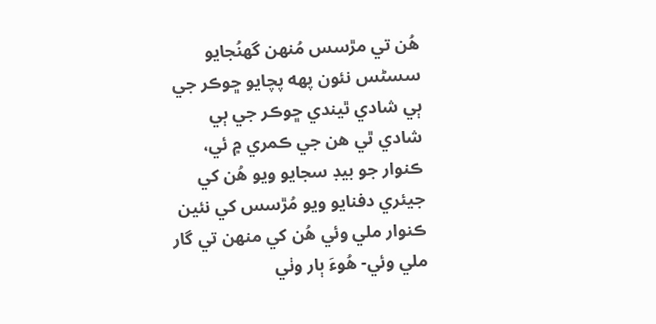هُن تي مڙسس مُنهن گهنُجايو سسڻس نئون پهه پچايو ڇوڪر جي ٻي شادي ٿيندي ڇوڪر جي ٻي شادي ٿي هن جي ڪمري ۾ ئي، ڪنوار جو بيڊ سجايو ويو هُن کي جيئري دفنايو ويو مُڙسس کي نئين ڪنوار ملي وئي هُن کي منهن تي گار ملي وئي- هُوءَ ٻار وٺي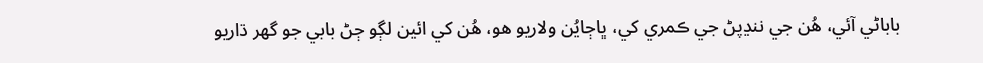باباڻي آئي، هُن جي ننڍپڻ جي ڪمري کي، ڀاڄايُن ولاريو هو، هُن کي ائين لڳو ڄڻ بابي جو گهر ڌاريو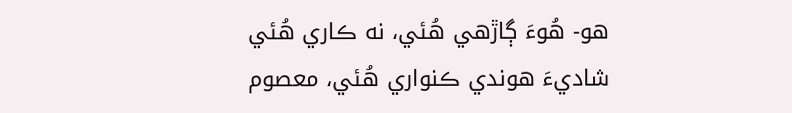هو- هُوءَ ڳاڙهي هُئي، نه ڪاري هُئي شاديءَ هوندي ڪنواري هُئي، معصوم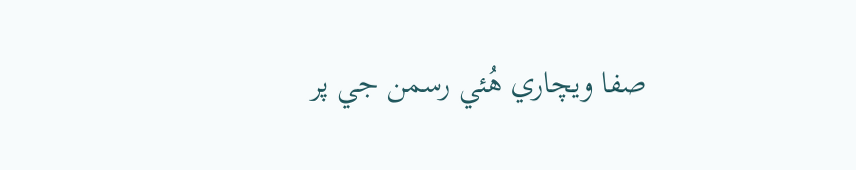صفا ويچاري هُئي رسمن جي پر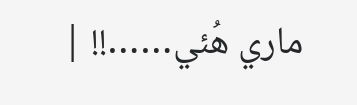ماري هُئي……!! |